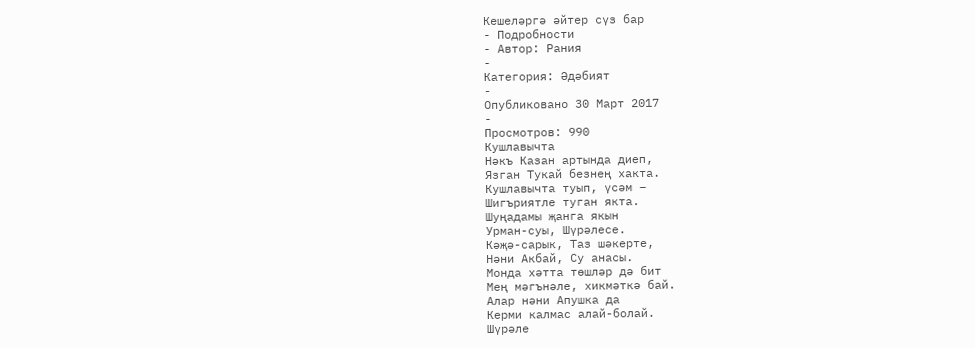Кешеләргә әйтер сүз бар
- Подробности
- Автор: Рания
-
Категория: Әдәбият
-
Опубликовано 30 Март 2017
-
Просмотров: 990
Кушлавычта
Нәкъ Казан артында диеп,
Язган Тукай безнең хакта.
Кушлавычта туып, үсәм –
Шигъриятле туган якта.
Шуңадамы җанга якын
Урман-суы, Шүрәлесе.
Кәҗә-сарык, Таз шәкерте,
Нәни Акбай, Су анасы.
Монда хәтта төшләр дә бит
Мең мәгънәле, хикмәткә бай.
Алар нәни Апушка да
Керми калмас алай-болай.
Шүрәле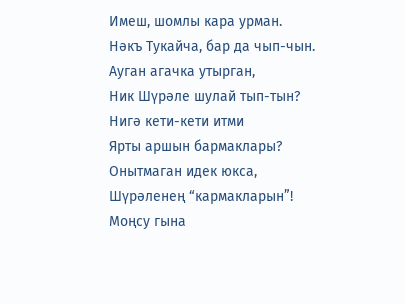Имеш, шомлы кара урман.
Нәкъ Тукайча, бар да чып-чын.
Ауган агачка утырган,
Ник Шүрәле шулай тып-тын?
Нигә кети-кети итми
Ярты аршын бармаклары?
Онытмаган идек юкса,
Шүрәленең “кармакларын”!
Моңсу гына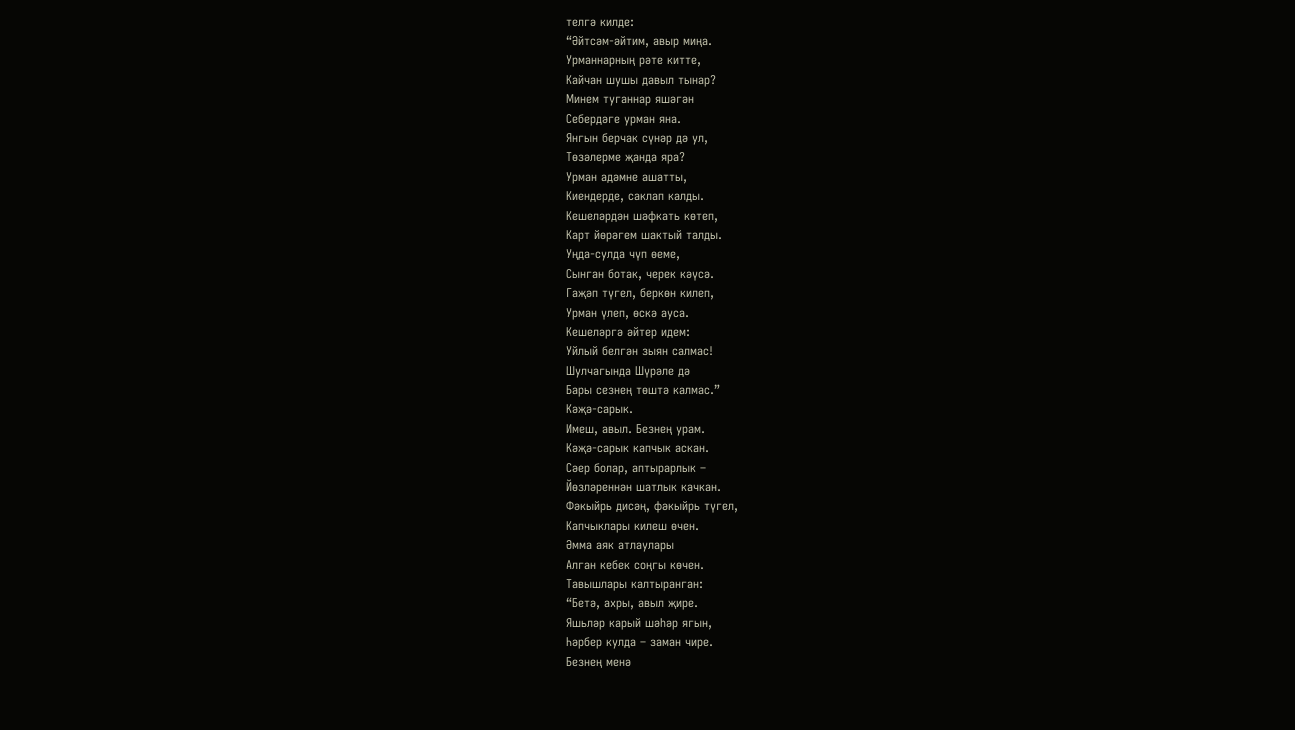телгә килде:
“Әйтсәм-әйтим, авыр миңа.
Урманнарның рәте китте,
Кайчан шушы давыл тынар?
Минем туганнар яшәгән
Себердәге урман яна.
Янгын берчак сүнәр дә ул,
Төзәлерме җанда яра?
Урман адәмне ашатты,
Киендерде, саклап калды.
Кешеләрдән шәфкать көтеп,
Карт йөрәгем шактый талды.
Уңда-сулда чүп өеме,
Сынган ботак, черек кәүсә.
Гаҗәп түгел, беркөн килеп,
Урман үлеп, өскә ауса.
Кешеләргә әйтер идем:
Уйлый белгән зыян салмас!
Шулчагында Шүрәле дә
Бары сезнең төштә калмас.”
Кәҗә-сарык.
Имеш, авыл. Безнең урам.
Кәҗә-сарык капчык аскан.
Сәер болар, аптырарлык –
Йөзләреннән шатлык качкан.
Фәкыйрь дисәң, фәкыйрь түгел,
Капчыклары килеш өчен.
Әмма аяк атлаулары
Алган кебек соңгы көчен.
Тавышлары калтыранган:
“Бетә, ахры, авыл җире.
Яшьләр карый шәһәр ягын,
Һәрбер кулда – заман чире.
Безнең менә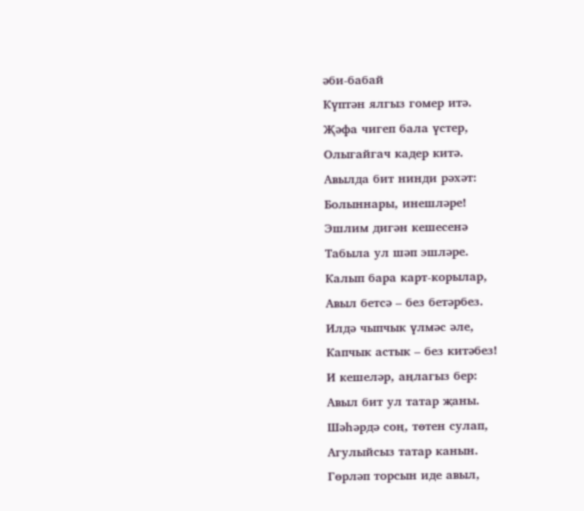әби-бабай
Күптән ялгыз гомер итә.
Җәфа чигеп бала үстер,
Олыгайгач кадер китә.
Авылда бит нинди рәхәт:
Болыннары, инешләре!
Эшлим дигән кешесенә
Табыла ул шәп эшләре.
Калып бара карт-корылар,
Авыл бетсә – без бетәрбез.
Илдә чыпчык үлмәс әле,
Капчык астык – без китәбез!
И кешеләр, аңлагыз бер:
Авыл бит ул татар җаны.
Шәһәрдә соң, төтен сулап,
Агулыйсыз татар канын.
Гөрләп торсын иде авыл,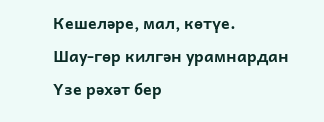Кешеләре, мал, көтүе.
Шау-гөр килгән урамнардан
Үзе рәхәт бер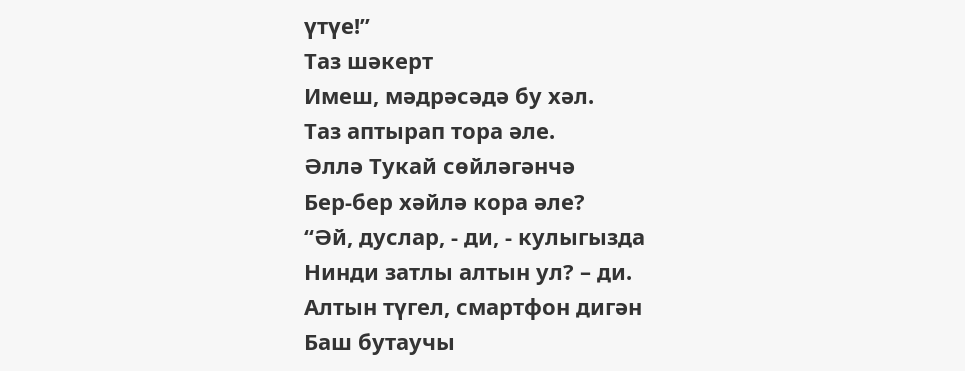үтүе!”
Таз шәкерт
Имеш, мәдрәсәдә бу хәл.
Таз аптырап тора әле.
Әллә Тукай сөйләгәнчә
Бер-бер хәйлә кора әле?
“Әй, дуслар, - ди, - кулыгызда
Нинди затлы алтын ул? – ди.
Алтын түгел, смартфон дигән
Баш бутаучы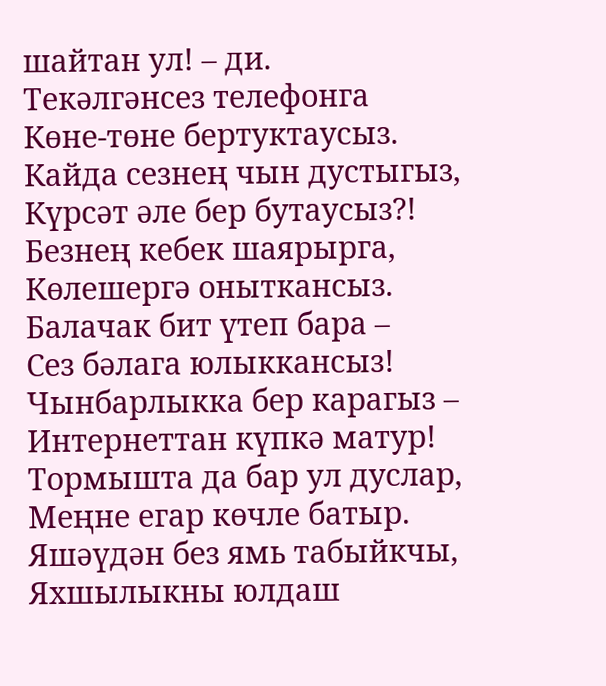шайтан ул! – ди.
Текәлгәнсез телефонга
Көне-төне бертуктаусыз.
Кайда сезнең чын дустыгыз,
Күрсәт әле бер бутаусыз?!
Безнең кебек шаярырга,
Көлешергә оныткансыз.
Балачак бит үтеп бара –
Сез бәлага юлыккансыз!
Чынбарлыкка бер карагыз –
Интернеттан күпкә матур!
Тормышта да бар ул дуслар,
Меңне егар көчле батыр.
Яшәүдән без ямь табыйкчы,
Яхшылыкны юлдаш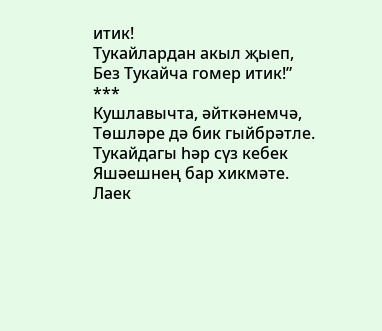итик!
Тукайлардан акыл җыеп,
Без Тукайча гомер итик!”
***
Кушлавычта, әйткәнемчә,
Төшләре дә бик гыйбрәтле.
Тукайдагы һәр сүз кебек
Яшәешнең бар хикмәте.
Лаек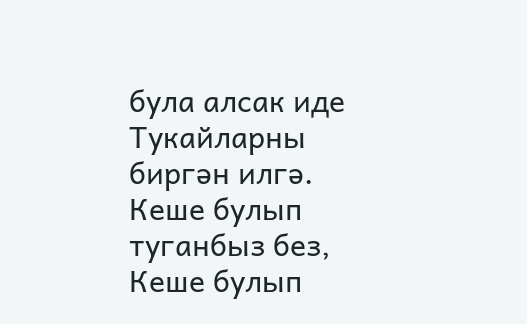була алсак иде
Тукайларны биргән илгә.
Кеше булып туганбыз без,
Кеше булып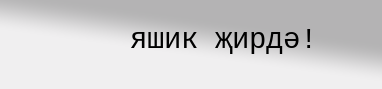яшик җирдә!